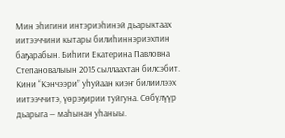Мин эһигини интэриэһинэй дьарыктаах иитээччини кытары билиһиннэриэхпин баҕарабын. Биһиги Екатерина Павловна Степановалыын 2015 сыллаахтан билсэбит. Кини “Кэнчээри” уһуйаан киэҥ билиилээх иитээччитэ, үөрэҕирии туйгуна. Сөбүлүүр дьарыга — маһынан уһаныы.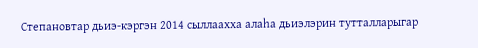Степановтар дьиэ-кэргэн 2014 сыллаахха алаһа дьиэлэрин тутталларыгар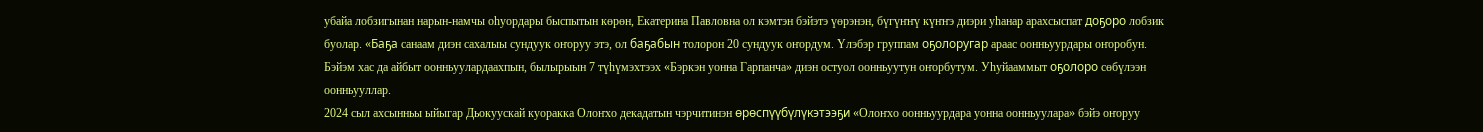убайа лобзигынан нарын-намчы оһуордары быспытын көрөн, Екатерина Павловна ол кэмтэн бэйэтэ үөрэнэн, бүгүҥҥү күҥҥэ диэри уһанар арахсыспат доҕоро лобзик буолар. «Баҕа санаам диэн сахалыы сундуук оҥоруу этэ, ол баҕабын толорон 20 сундуук оҥордум. Үлэбэр группам оҕолоругар араас оонньуурдары оҥоробун. Бэйэм хас да айбыт оонньуулардаахпын, былырыын 7 түһүмэхтээх «Бэркэн уонна Гарпанча» диэн остуол оонньуутун оҥорбутум. Уһуйааммыт оҕолоро сөбүлээн оонньууллар.
2024 сыл ахсынньы ыйыгар Дьокуускай куоракка Олоҥхо декадатын чэрчитинэн өрөспүүбүлүкэтээҕи «Олоҥхо оонньуурдара уонна оонньуулара» бэйэ оҥоруу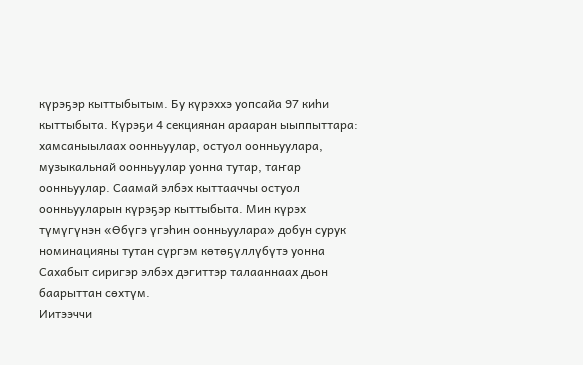күрэҕэр кыттыбытым. Бу күрэххэ уопсайа 97 киһи кыттыбыта. Күрэҕи 4 секциянан арааран ыыппыттара: хамсаныылаах оонньуулар, остуол оонньуулара, музыкальнай оонньуулар уонна тутар, таҥар оонньуулар. Саамай элбэх кыттааччы остуол оонньууларын күрэҕэр кыттыбыта. Мин күрэх түмүгүнэн «Өбүгэ үгэһин оонньуулара» добун сурук номинацияны тутан сүргэм көтөҕүллүбүтэ уонна Сахабыт сиригэр элбэх дэгиттэр талааннаах дьон баарыттан сөхтүм.
Иитээччи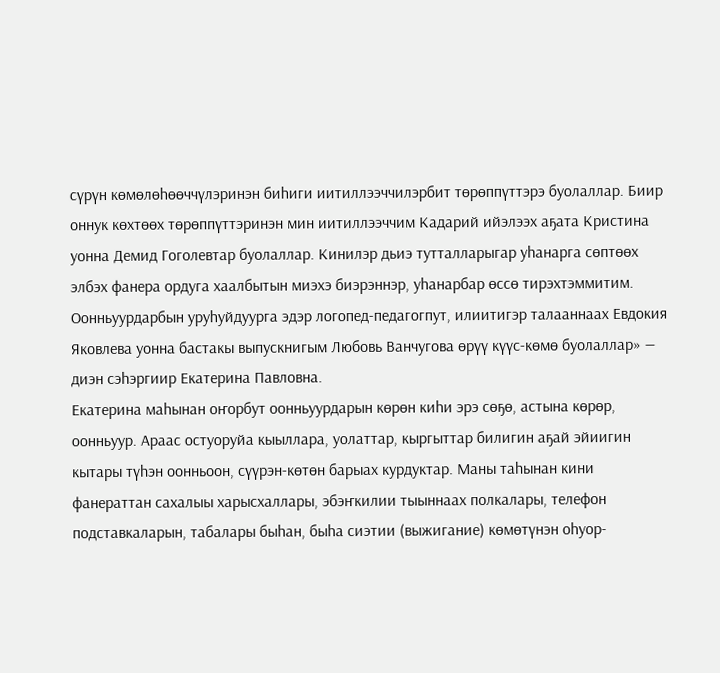сүрүн көмөлөһөөччүлэринэн биһиги иитиллээччилэрбит төрөппүттэрэ буолаллар. Биир оннук көхтөөх төрөппүттэринэн мин иитиллээччим Кадарий ийэлээх аҕата Кристина уонна Демид Гоголевтар буолаллар. Кинилэр дьиэ тутталларыгар уһанарга сөптөөх элбэх фанера ордуга хаалбытын миэхэ биэрэннэр, уһанарбар өссө тирэхтэммитим. Оонньуурдарбын уруһуйдуурга эдэр логопед-педагогпут, илиитигэр талааннаах Евдокия Яковлева уонна бастакы выпускнигым Любовь Ванчугова өрүү күүс-көмө буолаллар» — диэн сэһэргиир Екатерина Павловна.
Екатерина маһынан оҥорбут оонньуурдарын көрөн киһи эрэ сөҕө, астына көрөр, оонньуур. Араас остуоруйа кыыллара, уолаттар, кыргыттар билигин аҕай эйиигин кытары түһэн оонньоон, сүүрэн-көтөн барыах курдуктар. Маны таһынан кини фанераттан сахалыы харысхаллары, эбэҥкилии тыыннаах полкалары, телефон подставкаларын, табалары быһан, быһа сиэтии (выжигание) көмөтүнэн оһуор-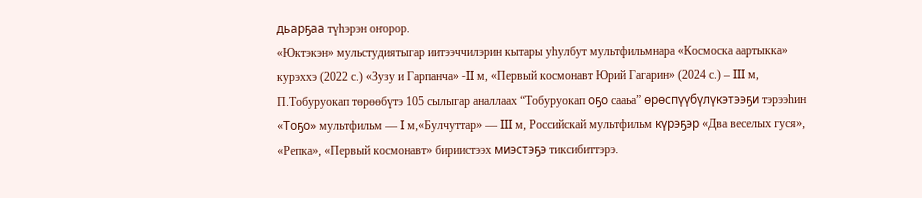дьарҕаа түһэрэн оҥорор.
«Юктэкэн» мульстудиятыгар иитээччилэрин кытары уһулбут мультфильмнара «Космоска аартыкка» курэххэ (2022 с.) «Зузу и Гарпанча» -II м, «Первый космонавт Юрий Гагарин» (2024 с.) – III м, П.Тобуруокап төрөөбүтэ 105 сылыгар аналлаах “Тобуруокап оҕо сааьа” өрөспүүбүлүкэтээҕи тэрээһин «Тоҕо» мультфильм — I м,«Булчуттар» — III м, Российскай мультфильм күрэҕэр «Два веселых гуся», «Репка», «Первый космонавт» бириистээх миэстэҕэ тиксибиттэрэ.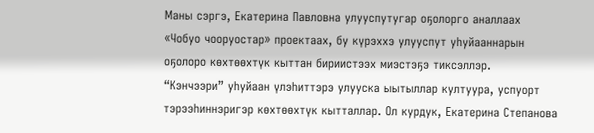Маны сэргэ, Екатерина Павловна улууспутугар оҕолорго аналлаах «Чобуо чооруостар» проектаах, бу күрэххэ улууспут уһуйааннарын оҕолоро көхтөөхтүк кыттан бириистээх миэстэҕэ тиксэллэр.
“Кэнчээри” уһуйаан үлэһиттэрэ улууска ыытыллар култуура, успуорт тэрээһиннэригэр көхтөөхтүк кытталлар. Ол курдук, Екатерина Степанова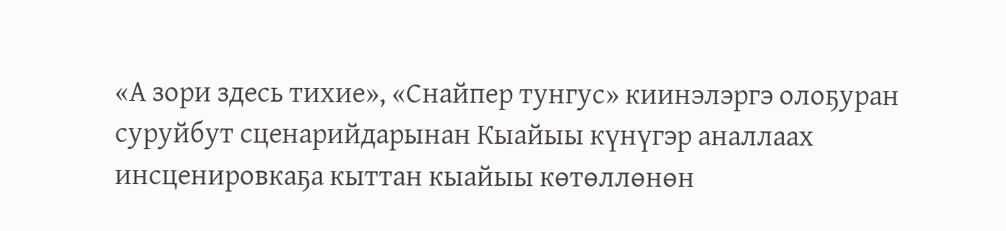«А зори здесь тихие», «Снайпер тунгус» киинэлэргэ олоҕуран суруйбут сценарийдарынан Кыайыы күнүгэр аналлаах инсценировкаҕа кыттан кыайыы көтөллөнөн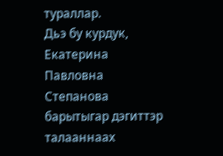тураллар.
Дьэ бу курдук, Екатерина Павловна Степанова барытыгар дэгиттэр талааннаах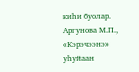киһи буолар.
Аргунова М.П., «Кэрэчээнэ» уһуйаан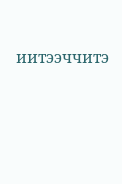иитээччитэ